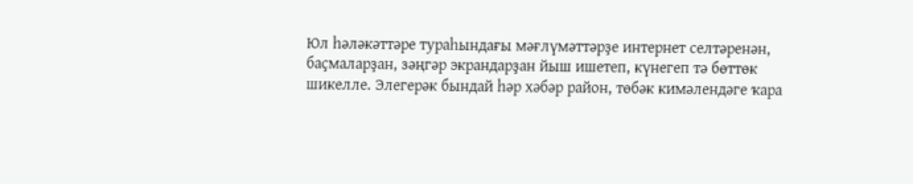Юл һәләкәттәре тураһындағы мәғлүмәттәрҙе интернет селтәренән, баҫмаларҙан, зәңгәр экрандарҙан йыш ишетеп, күнегеп тә бөттөк шикелле. Элегерәк бындай һәр хәбәр район, төбәк кимәлендәге ҡара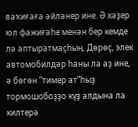ваҡиғаға әйләнер ине. Ә хәҙер юл фажиғәһе менән бер кемде лә аптыратмаҫһың. Дөрөҫ, элек автомобилдәр һаны ла аҙ ине, ә бөгөн “тимер ат”һыҙ тормошобоҙҙо күҙ алдына ла килтерә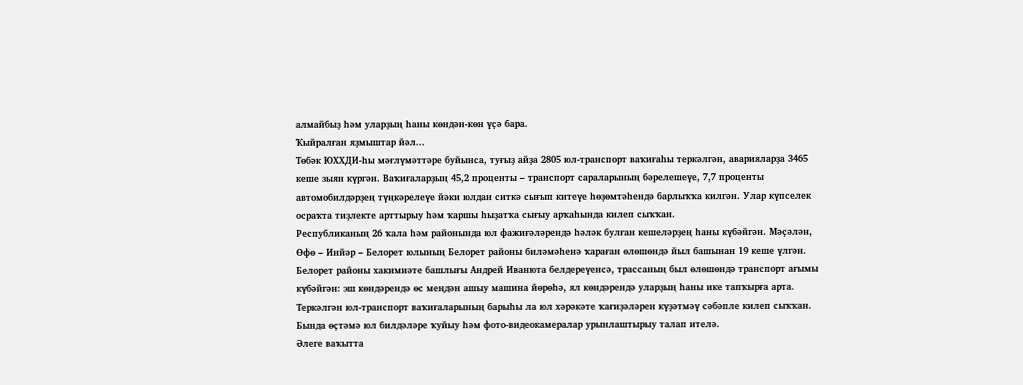алмайбыҙ һәм уларҙың һаны көндән-көн үҫә бара.
Ҡыйралған яҙмыштар йәл...
Төбәк ЮХХДИ-һы мәғлүмәттәре буйынса, туғыҙ айҙа 2805 юл-транспорт ваҡиғаһы теркәлгән, аварияларҙа 3465 кеше зыян күргән. Ваҡиғаларҙың 45,2 проценты – транспорт сараларының бәрелешеүе, 7,7 проценты автомобилдәрҙең түңкәрелеүе йәки юлдан ситкә сығып китеүе һөҙөмтәһендә барлыҡҡа килгән. Улар күпселек осраҡта тиҙлекте арттырыу һәм ҡаршы һыҙатҡа сығыу арҡаһында килеп сыҡҡан.
Республиканың 26 ҡала һәм районында юл фажиғәләрендә һәләк булған кешеләрҙең һаны күбәйгән. Мәҫәлән, Өфө – Инйәр – Белорет юлының Белорет районы биләмәһенә ҡараған өлөшөндә йыл башынан 19 кеше үлгән.
Белорет районы хакимиәте башлығы Андрей Иванюта белдереүенсә, трассаның был өлөшөндә транспорт ағымы күбәйгән: эш көндәрендә өс меңдән ашыу машина йөрөһә, ял көндәрендә уларҙың һаны ике тапҡырға арта. Теркәлгән юл-транспорт ваҡиғаларының барыһы ла юл хәрәкәте ҡағиҙәләрен күҙәтмәү сәбәпле килеп сыҡҡан. Бында өҫтәмә юл билдәләре ҡуйыу һәм фото-видеокамералар урынлаштырыу талап ителә.
Әлеге ваҡытта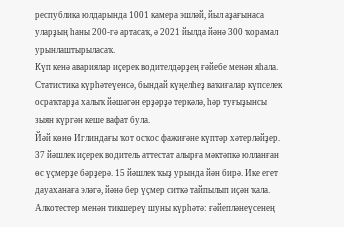республика юлдарында 1001 камера эшләй, йыл аҙағынаса уларҙың һаны 200-гә артасаҡ, ә 2021 йылда йәнә 300 ҡорамал урынлаштырыласаҡ.
Күп кенә авариялар иҫерек водителдәрҙең ғәйебе менән яһала. Статистика күрһәтеүенсә, бындай күңелһеҙ ваҡиғалар күпселек осраҡтарҙа халыҡ йәшәгән ерҙәрҙә теркәлә, һәр туғыҙынсы зыян күргән кеше вафат була.
Йәй көнө Иглиндағы ҡот осҡос фажиғәне күптәр хәтерләйҙер. 37 йәшлек иҫерек водитель аттестат алырға мәктәпкә юлланған өс үҫмерҙе бәрҙерә. 15 йәшлек ҡыҙ урында йән бирә. Ике егет дауаханаға эләгә, йәнә бер үҫмер ситкә тайпылып иҫән ҡала.
Алкотестер менән тикшереү шуны күрһәтә: ғәйепләнеүсенең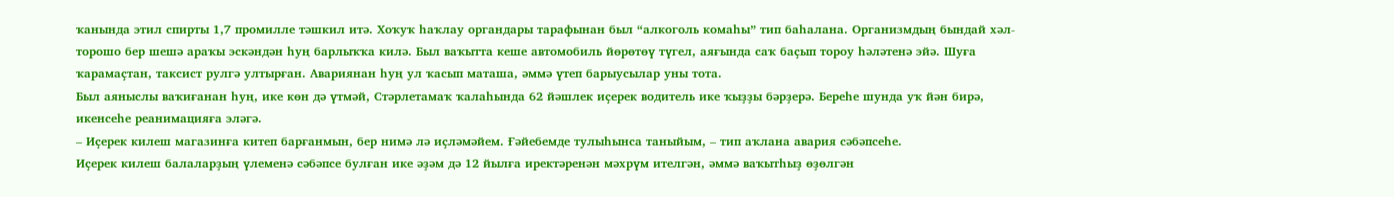ҡанында этил спирты 1,7 промилле тәшкил итә. Хоҡуҡ һаҡлау органдары тарафынан был “алкоголь комаһы” тип баһалана. Организмдың бындай хәл-торошо бер шешә араҡы эскәндән һуң барлыҡҡа килә. Был ваҡытта кеше автомобиль йөрөтөү түгел, аяғында саҡ баҫып тороу һәләтенә эйә. Шуға ҡарамаҫтан, таксист рулгә ултырған. Авариянан һуң ул ҡасып маташа, әммә үтеп барыусылар уны тота.
Был аяныслы ваҡиғанан һуң, ике көн дә үтмәй, Стәрлетамаҡ ҡалаһында 62 йәшлек иҫерек водитель ике ҡыҙҙы бәрҙерә. Береһе шунда уҡ йән бирә, икенсеһе реанимацияға эләгә.
– Иҫерек килеш магазинға китеп барғанмын, бер нимә лә иҫләмәйем. Ғәйебемде тулыһынса таныйым, – тип аҡлана авария сәбәпсеһе.
Иҫерек килеш балаларҙың үлеменә сәбәпсе булған ике әҙәм дә 12 йылға иректәренән мәхрүм ителгән, әммә ваҡытһыҙ өҙөлгән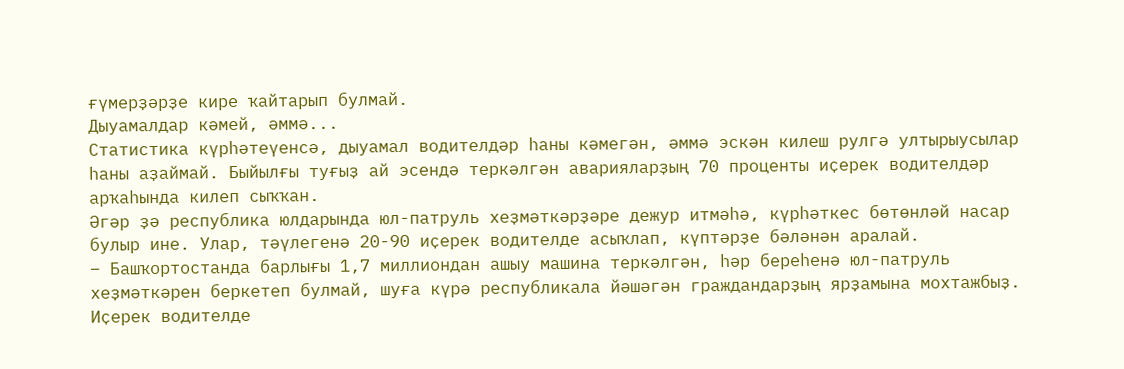ғүмерҙәрҙе кире ҡайтарып булмай.
Дыуамалдар кәмей, әммә...
Статистика күрһәтеүенсә, дыуамал водителдәр һаны кәмегән, әммә эскән килеш рулгә ултырыусылар һаны аҙаймай. Быйылғы туғыҙ ай эсендә теркәлгән аварияларҙың 70 проценты иҫерек водителдәр арҡаһында килеп сыҡҡан.
Әгәр ҙә республика юлдарында юл-патруль хеҙмәткәрҙәре дежур итмәһә, күрһәткес бөтөнләй насар булыр ине. Улар, тәүлегенә 20-90 иҫерек водителде асыҡлап, күптәрҙе бәләнән аралай.
– Башҡортостанда барлығы 1,7 миллиондан ашыу машина теркәлгән, һәр береһенә юл-патруль хеҙмәткәрен беркетеп булмай, шуға күрә республикала йәшәгән граждандарҙың ярҙамына мохтажбыҙ. Иҫерек водителде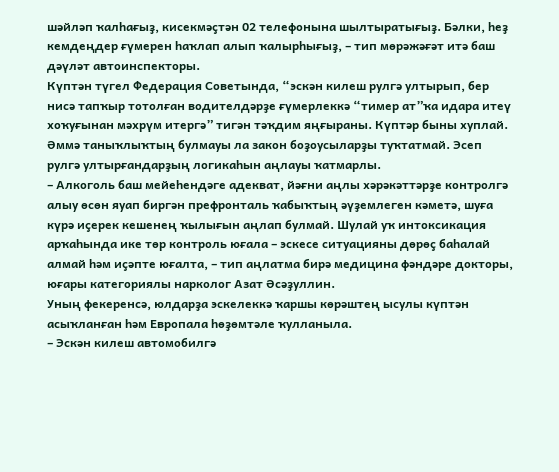шәйләп ҡалһағыҙ, кисекмәҫтән 02 телефонына шылтыратығыҙ. Бәлки, һеҙ кемдеңдер ғүмерен һаҡлап алып ҡалырһығыҙ, – тип мөрәжәғәт итә баш дәүләт автоинспекторы.
Күптән түгел Федерация Советында, “эскән килеш рулгә ултырып, бер нисә тапҡыр тотолған водителдәрҙе ғүмерлеккә “тимер ат”ҡа идара итеү хоҡуғынан мәхрүм итергә” тигән тәҡдим яңғыраны. Күптәр быны хуплай.
Әммә таныҡлыҡтың булмауы ла закон боҙоусыларҙы туҡтатмай. Эсеп рулгә ултырғандарҙың логикаһын аңлауы ҡатмарлы.
– Алкоголь баш мейеһендәге адекват, йәғни аңлы хәрәкәттәрҙе контролгә алыу өсөн яуап биргән префронталь ҡабыҡтың әүҙемлеген кәметә, шуға күрә иҫерек кешенең ҡылығын аңлап булмай. Шулай уҡ интоксикация арҡаһында ике төр контроль юғала – эскесе ситуацияны дөрөҫ баһалай алмай һәм иҫәпте юғалта, – тип аңлатма бирә медицина фәндәре докторы, юғары категориялы нарколог Азат Әсәҙуллин.
Уның фекеренсә, юлдарҙа эскелеккә ҡаршы көрәштең ысулы күптән асыҡланған һәм Европала һөҙөмтәле ҡулланыла.
– Эскән килеш автомобилгә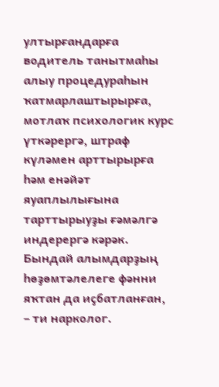ултырғандарға водитель танытмаһы алыу процедураһын ҡатмарлаштырырға, мотлаҡ психологик курс үткәрергә, штраф күләмен арттырырға һәм енәйәт яуаплылығына тарттырыуҙы ғәмәлгә индерергә кәрәк. Бындай алымдарҙың һөҙөмтәлелеге фәнни яҡтан да иҫбатланған, – ти нарколог.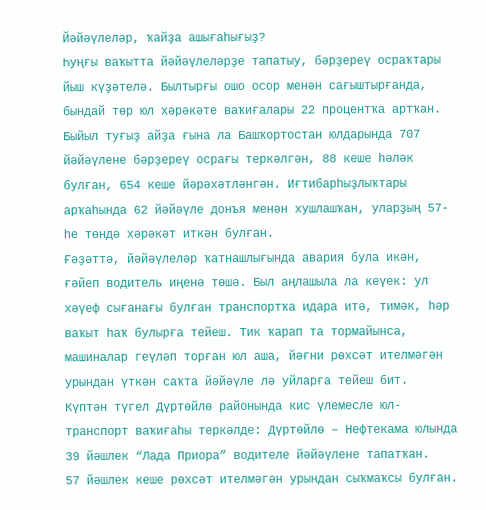Йәйәүлеләр, ҡайҙа ашығаһығыҙ?
Һуңғы ваҡытта йәйәүлеләрҙе тапатыу, бәрҙереү осраҡтары йыш күҙәтелә. Былтырғы ошо осор менән сағыштырғанда, бындай төр юл хәрәкәте ваҡиғалары 22 процентҡа артҡан.
Быйыл туғыҙ айҙа ғына ла Башҡортостан юлдарында 707 йәйәүлене бәрҙереү осрағы теркәлгән, 88 кеше һәләк булған, 654 кеше йәрәхәтләнгән. Иғтибарһыҙлыҡтары арҡаһында 62 йәйәүле донъя менән хушлашҡан, уларҙың 57-һе төндә хәрәкәт иткән булған.
Ғәҙәттә, йәйәүлеләр ҡатнашлығында авария була икән, ғәйеп водитель иңенә төшә. Был аңлашыла ла кеүек: ул хәүеф сығанағы булған транспортҡа идара итә, тимәк, һәр ваҡыт һаҡ булырға тейеш. Тик ҡарап та тормайынса, машиналар геүләп торған юл аша, йәғни рөхсәт ителмәгән урындан үткән саҡта йәйәүле лә уйларға тейеш бит.
Күптән түгел Дүртөйлө районында кис үлемесле юл-транспорт ваҡиғаһы теркәлде: Дүртөйлө – Нефтекама юлында 39 йәшлек “Лада Приора” водителе йәйәүлене тапатҡан.
57 йәшлек кеше рөхсәт ителмәгән урындан сыҡмаҡсы булған.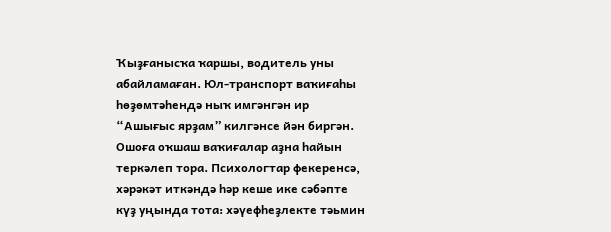Ҡыҙғанысҡа ҡаршы, водитель уны абайламаған. Юл-транспорт ваҡиғаһы һөҙөмтәһендә ныҡ имгәнгән ир “Ашығыс ярҙам” килгәнсе йән биргән. Ошоға оҡшаш ваҡиғалар аҙна һайын теркәлеп тора. Психологтар фекеренсә, хәрәкәт иткәндә һәр кеше ике сәбәпте күҙ уңында тота: хәүефһеҙлекте тәьмин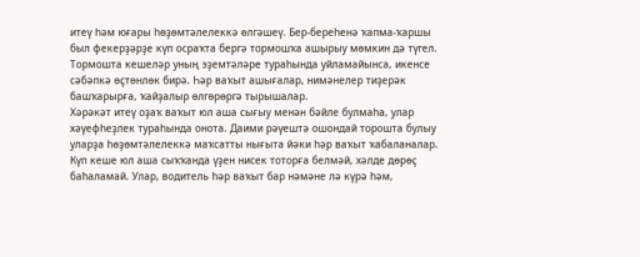итеү һәм юғары һөҙөмтәлелеккә өлгәшеү. Бер-береһенә ҡапма-ҡаршы был фекерҙәрҙе күп осраҡта бергә тормошҡа ашырыу мөмкин дә түгел. Тормошта кешеләр уның эҙемтәләре тураһында уйламайынса, икенсе сәбәпкә өҫтөнлөк бирә. Һәр ваҡыт ашығалар, нимәнелер тиҙерәк башҡарырға, ҡайҙалыр өлгөрөргә тырышалар.
Хәрәкәт итеү оҙаҡ ваҡыт юл аша сығыу менән бәйле булмаһа, улар хәүефһеҙлек тураһында онота. Даими рәүештә ошондай торошта булыу уларҙа һөҙөмтәлелеккә маҡсатты нығыта йәки һәр ваҡыт ҡабаланалар.
Күп кеше юл аша сыҡҡанда үҙен нисек тоторға белмәй, хәлде дөрөҫ баһаламай. Улар, водитель һәр ваҡыт бар нәмәне лә күрә һәм,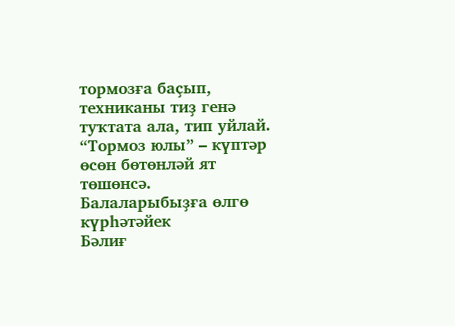тормозға баҫып, техниканы тиҙ генә туҡтата ала, тип уйлай. “Тормоз юлы” – күптәр өсөн бөтөнләй ят төшөнсә.
Балаларыбыҙға өлгө күрһәтәйек
Бәлиғ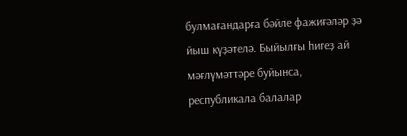булмағандарға бәйле фажиғәләр ҙә йыш күҙәтелә. Быйылғы һигеҙ ай мәғлүмәттәре буйынса, республикала балалар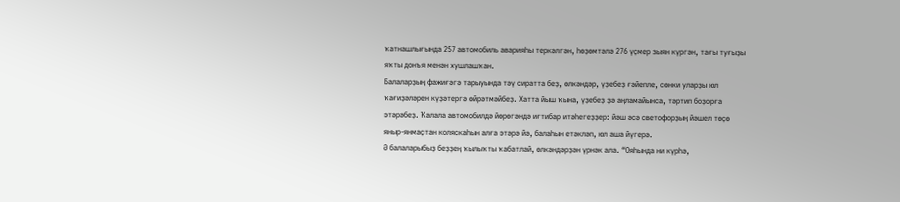ҡатнашлығында 257 автомобиль аварияһы теркәлгән, һөҙөмтәлә 276 үҫмер зыян күргән, тағы туғыҙы яҡты донъя менән хушлашҡан.
Балаларҙың фажиғәгә тарыуында тәү сиратта беҙ, өлкәндәр, үҙебеҙ ғәйепле, сөнки уларҙы юл ҡағиҙәләрен күҙәтергә өйрәтмәйбеҙ. Хатта йыш ҡына, үҙебеҙ ҙә аңламайынса, тәртип боҙорға этәрәбеҙ. Ҡалала автомобилдә йөрөгәндә иғтибар итәһегеҙҙер: йәш әсә светофорҙың йәшел төҫө яныр-янмаҫтан коляскаһын алға этәрә йә, балаһын етәкләп, юл аша йүгерә.
Ә балаларыбыҙ беҙҙең ҡылыҡты ҡабатлай, өлкәндәрҙән үрнәк ала. “Ояһында ни күрһә,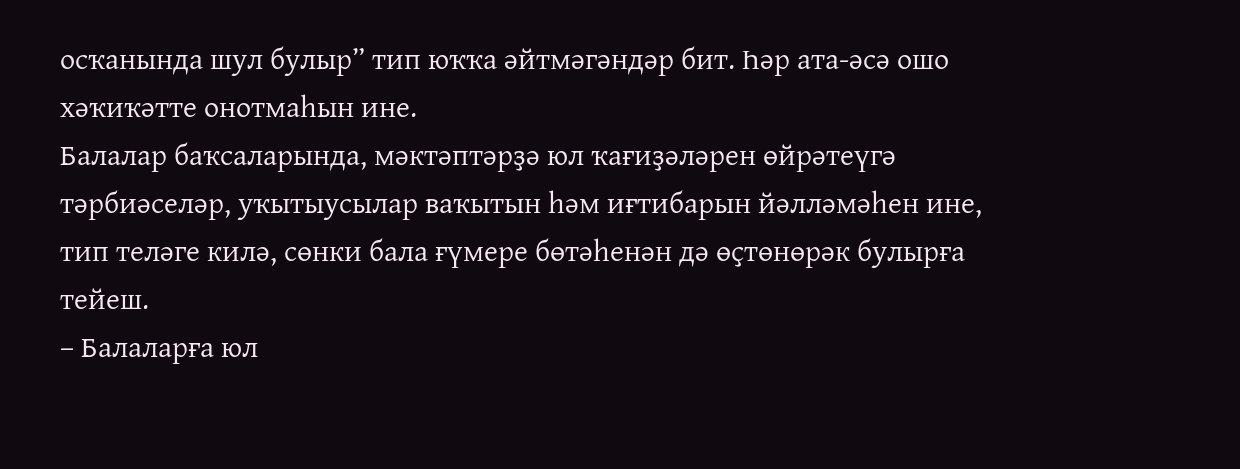осҡанында шул булыр” тип юҡҡа әйтмәгәндәр бит. Һәр ата-әсә ошо хәҡиҡәтте онотмаһын ине.
Балалар баҡсаларында, мәктәптәрҙә юл ҡағиҙәләрен өйрәтеүгә тәрбиәселәр, уҡытыусылар ваҡытын һәм иғтибарын йәлләмәһен ине, тип теләге килә, сөнки бала ғүмере бөтәһенән дә өҫтөнөрәк булырға тейеш.
– Балаларға юл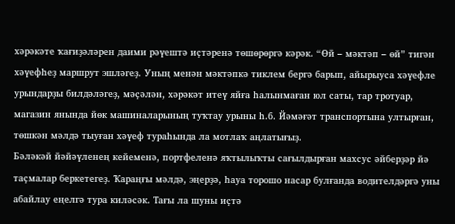хәрәкәте ҡағиҙәләрен даими рәүештә иҫтәренә төшөрөргә кәрәк. “Өй – мәктәп – өй” тигән хәүефһеҙ маршрут эшләгеҙ. Уның менән мәктәпкә тиклем бергә барып, айырыуса хәүефле урындарҙы билдәләгеҙ, мәҫәлән, хәрәкәт итеү яйға һалынмаған юл саты, тар тротуар, магазин янында йөк машиналарының туҡтау урыны һ.б. Йәмәғәт транспортына ултырған, төшкән мәлдә тыуған хәүеф тураһында ла мотлаҡ аңлатығыҙ.
Бәләкәй йәйәүленең кейеменә, портфеленә яҡтылыҡты сағылдырған махсус әйберҙәр йә таҫмалар беркетегеҙ. Ҡараңғы мәлдә, эңерҙә, һауа торошо насар булғанда водителдәргә уны абайлау еңелгә тура киләсәк. Тағы ла шуны иҫтә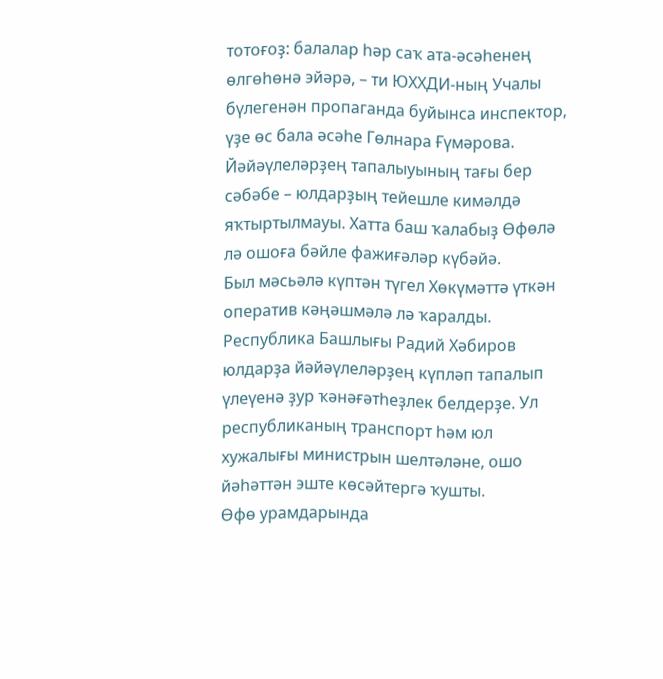тотоғоҙ: балалар һәр саҡ ата-әсәһенең өлгөһөнә эйәрә, – ти ЮХХДИ-ның Учалы бүлегенән пропаганда буйынса инспектор, үҙе өс бала әсәһе Гөлнара Ғүмәрова.
Йәйәүлеләрҙең тапалыуының тағы бер сәбәбе – юлдарҙың тейешле кимәлдә яҡтыртылмауы. Хатта баш ҡалабыҙ Өфөлә лә ошоға бәйле фажиғәләр күбәйә.
Был мәсьәлә күптән түгел Хөкүмәттә үткән оператив кәңәшмәлә лә ҡаралды. Республика Башлығы Радий Хәбиров юлдарҙа йәйәүлеләрҙең күпләп тапалып үлеүенә ҙур ҡәнәғәтһеҙлек белдерҙе. Ул республиканың транспорт һәм юл хужалығы министрын шелтәләне, ошо йәһәттән эште көсәйтергә ҡушты.
Өфө урамдарында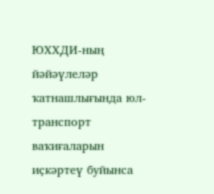ЮХХДИ-ның йәйәүлеләр ҡатнашлығында юл-транспорт ваҡиғаларын иҫкәртеү буйынса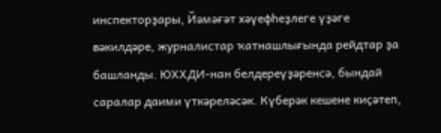инспекторҙары, Йәмәғәт хәүефһеҙлеге үҙәге вәкилдәре, журналистар ҡатнашлығында рейдтар ҙа башланды. ЮХХДИ-нан белдереүҙәренсә, бындай саралар даими үткәреләсәк. Күберәк кешене киҫәтеп,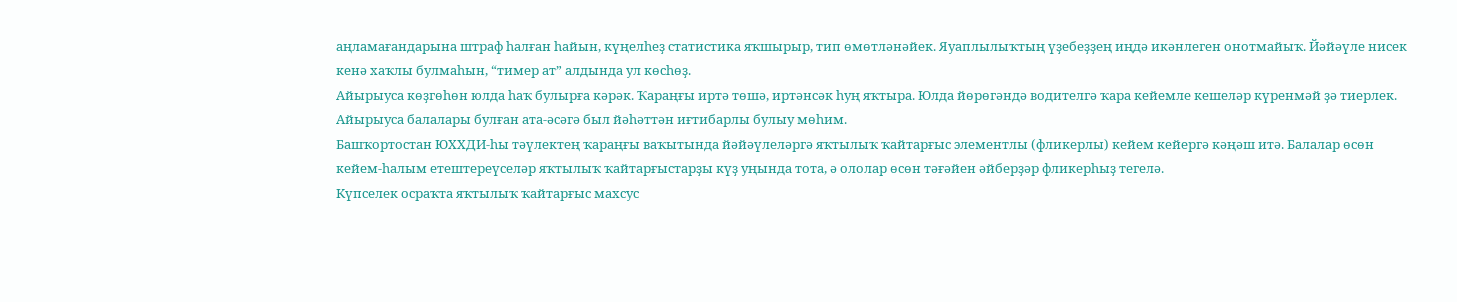аңламағандарына штраф һалған һайын, күңелһеҙ статистика яҡшырыр, тип өмөтләнәйек. Яуаплылыҡтың үҙебеҙҙең иңдә икәнлеген онотмайыҡ. Йәйәүле нисек кенә хаҡлы булмаһын, “тимер ат” алдында ул көсһөҙ.
Айырыуса көҙгөһөн юлда һаҡ булырға кәрәк. Ҡараңғы иртә төшә, иртәнсәк һуң яҡтыра. Юлда йөрөгәндә водителгә ҡара кейемле кешеләр күренмәй ҙә тиерлек. Айырыуса балалары булған ата-әсәгә был йәһәттән иғтибарлы булыу мөһим.
Башҡортостан ЮХХДИ-һы тәүлектең ҡараңғы ваҡытында йәйәүлеләргә яҡтылыҡ ҡайтарғыс элементлы (фликерлы) кейем кейергә кәңәш итә. Балалар өсөн кейем-һалым етештереүселәр яҡтылыҡ ҡайтарғыстарҙы күҙ уңында тота, ә ололар өсөн тәғәйен әйберҙәр фликерһыҙ тегелә.
Күпселек осраҡта яҡтылыҡ ҡайтарғыс махсус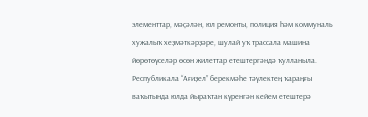элементтар, мәҫәлән, юл ремонты, полиция һәм коммуналь хужалыҡ хеҙмәткәрҙәре, шулай уҡ трассала машина йөрөтөүселәр өсөн жилеттар етештергәндә ҡулланыла.
Республикала “Ағиҙел” берекмәһе тәүлектең ҡараңғы ваҡытында юлда йыраҡтан күренгән кейем етештерә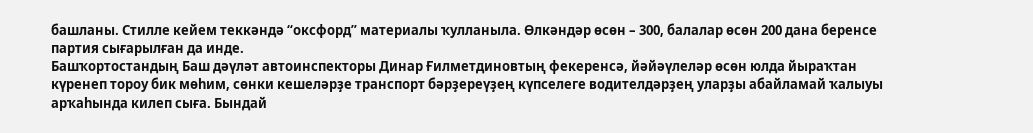башланы. Стилле кейем теккәндә “оксфорд” материалы ҡулланыла. Өлкәндәр өсөн – 300, балалар өсөн 200 дана беренсе партия сығарылған да инде.
Башҡортостандың Баш дәүләт автоинспекторы Динар Ғилметдиновтың фекеренсә, йәйәүлеләр өсөн юлда йыраҡтан күренеп тороу бик мөһим, сөнки кешеләрҙе транспорт бәрҙереүҙең күпселеге водителдәрҙең уларҙы абайламай ҡалыуы арҡаһында килеп сыға. Бындай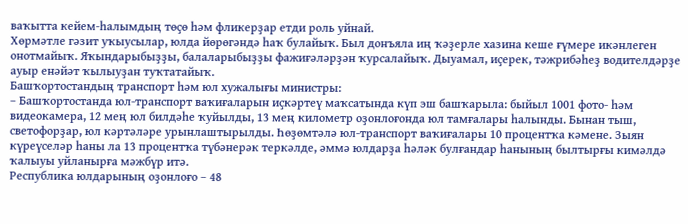ваҡытта кейем-һалымдың төҫө һәм фликерҙар етди роль уйнай.
Хөрмәтле гәзит уҡыусылар, юлда йөрөгәндә һаҡ булайыҡ. Был донъяла иң ҡәҙерле хазина кеше ғүмере икәнлеген онотмайыҡ. Яҡындарыбыҙҙы, балаларыбыҙҙы фажиғәләрҙән ҡурсалайыҡ. Дыуамал, иҫерек, тәжрибәһеҙ водителдәрҙе ауыр енәйәт ҡылыуҙан туҡтатайыҡ.
Башҡортостандың транспорт һәм юл хужалығы министры:
– Башҡортостанда юл-транспорт ваҡиғаларын иҫкәртеү маҡсатында күп эш башҡарыла: быйыл 1001 фото- һәм видеокамера, 12 мең юл билдәһе ҡуйылды, 13 мең километр оҙонлоғонда юл тамғалары һалынды. Бынан тыш, светофорҙар, юл кәртәләре урынлаштырылды. Һөҙөмтәлә юл-транспорт ваҡиғалары 10 процентҡа кәмене. Зыян күреүселәр һаны ла 13 процентҡа түбәнерәк теркәлде, әммә юлдарҙа һәләк булғандар һанының былтырғы кимәлдә ҡалыуы уйланырға мәжбүр итә.
Республика юлдарының оҙонлоғо – 48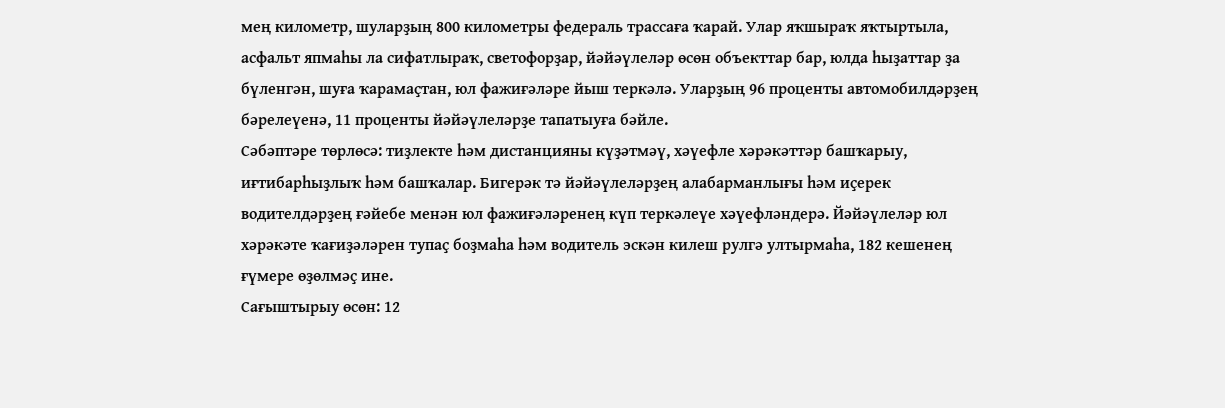мең километр, шуларҙың 800 километры федераль трассаға ҡарай. Улар яҡшыраҡ яҡтыртыла, асфальт япмаһы ла сифатлыраҡ, светофорҙар, йәйәүлеләр өсөн объекттар бар, юлда һыҙаттар ҙа бүленгән, шуға ҡарамаҫтан, юл фажиғәләре йыш теркәлә. Уларҙың 96 проценты автомобилдәрҙең бәрелеүенә, 11 проценты йәйәүлеләрҙе тапатыуға бәйле.
Сәбәптәре төрлөсә: тиҙлекте һәм дистанцияны күҙәтмәү, хәүефле хәрәкәттәр башҡарыу, иғтибарһыҙлыҡ һәм башҡалар. Бигерәк тә йәйәүлеләрҙең алабарманлығы һәм иҫерек водителдәрҙең ғәйебе менән юл фажиғәләренең күп теркәлеүе хәүефләндерә. Йәйәүлеләр юл хәрәкәте ҡағиҙәләрен тупаҫ боҙмаһа һәм водитель эскән килеш рулгә ултырмаһа, 182 кешенең ғүмере өҙөлмәҫ ине.
Сағыштырыу өсөн: 12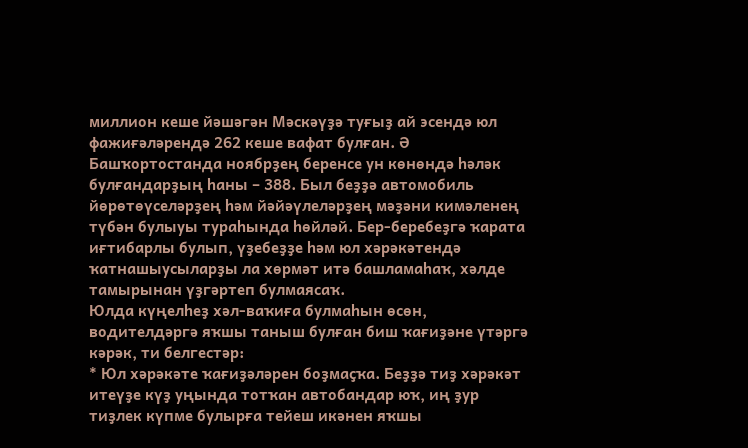миллион кеше йәшәгән Мәскәүҙә туғыҙ ай эсендә юл фажиғәләрендә 262 кеше вафат булған. Ә Башҡортостанда ноябрҙең беренсе ун көнөндә һәләк булғандарҙың һаны – 388. Был беҙҙә автомобиль йөрөтөүселәрҙең һәм йәйәүлеләрҙең мәҙәни кимәленең түбән булыуы тураһында һөйләй. Бер-беребеҙгә ҡарата иғтибарлы булып, үҙебеҙҙе һәм юл хәрәкәтендә ҡатнашыусыларҙы ла хөрмәт итә башламаһаҡ, хәлде тамырынан үҙгәртеп булмаясаҡ.
Юлда күңелһеҙ хәл-ваҡиға булмаһын өсөн, водителдәргә яҡшы таныш булған биш ҡағиҙәне үтәргә кәрәк, ти белгестәр:
* Юл хәрәкәте ҡағиҙәләрен боҙмаҫҡа. Беҙҙә тиҙ хәрәкәт итеүҙе күҙ уңында тотҡан автобандар юҡ, иң ҙур тиҙлек күпме булырға тейеш икәнен яҡшы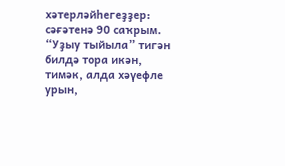хәтерләйһегеҙҙер: сәғәтенә 90 саҡрым. “Уҙыу тыйыла” тигән билдә тора икән, тимәк, алда хәүефле урын,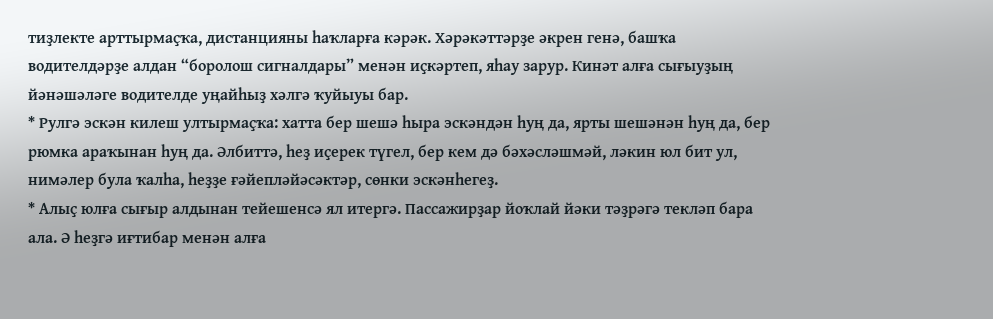тиҙлекте арттырмаҫҡа, дистанцияны һаҡларға кәрәк. Хәрәкәттәрҙе әкрен генә, башҡа водителдәрҙе алдан “боролош сигналдары” менән иҫкәртеп, яһау зарур. Кинәт алға сығыуҙың йәнәшәләге водителде уңайһыҙ хәлгә ҡуйыуы бар.
* Рулгә эскән килеш ултырмаҫҡа: хатта бер шешә һыра эскәндән һуң да, ярты шешәнән һуң да, бер рюмка араҡынан һуң да. Әлбиттә, һеҙ иҫерек түгел, бер кем дә бәхәсләшмәй, ләкин юл бит ул, нимәлер була ҡалһа, һеҙҙе ғәйепләйәсәктәр, сөнки эскәнһегеҙ.
* Алыҫ юлға сығыр алдынан тейешенсә ял итергә. Пассажирҙар йоҡлай йәки тәҙрәгә текләп бара ала. Ә һеҙгә иғтибар менән алға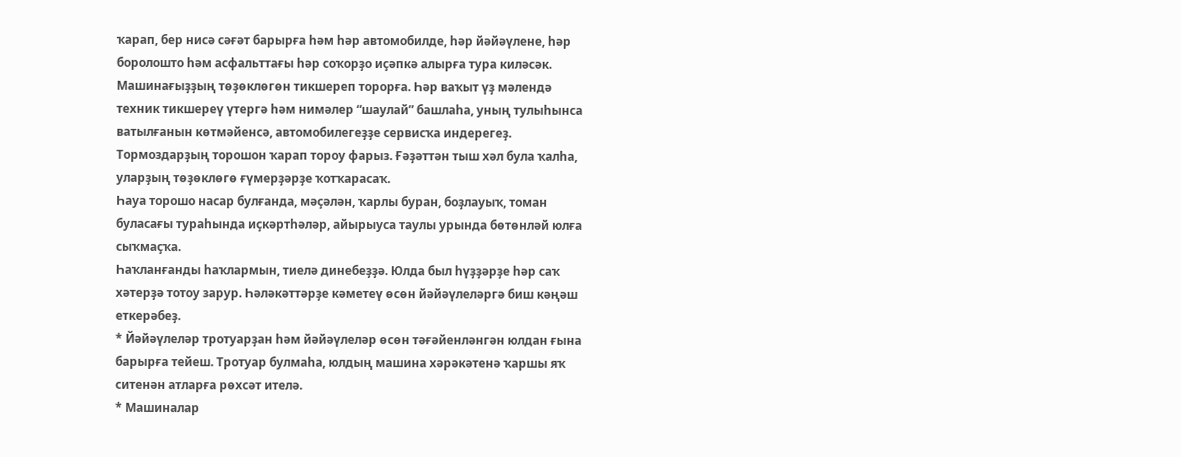ҡарап, бер нисә сәғәт барырға һәм һәр автомобилде, һәр йәйәүлене, һәр боролошто һәм асфальттағы һәр соҡорҙо иҫәпкә алырға тура киләсәк.
Машинағыҙҙың төҙөклөгөн тикшереп торорға. Һәр ваҡыт үҙ мәлендә техник тикшереү үтергә һәм нимәлер “шаулай” башлаһа, уның тулыһынса ватылғанын көтмәйенсә, автомобилегеҙҙе сервисҡа индерегеҙ. Тормоздарҙың торошон ҡарап тороу фарыз. Ғәҙәттән тыш хәл була ҡалһа, уларҙың төҙөклөгө ғүмерҙәрҙе ҡотҡарасаҡ.
Һауа торошо насар булғанда, мәҫәлән, ҡарлы буран, боҙлауыҡ, томан буласағы тураһында иҫкәртһәләр, айырыуса таулы урында бөтөнләй юлға сыҡмаҫҡа.
Һаҡланғанды һаҡлармын, тиелә динебеҙҙә. Юлда был һүҙҙәрҙе һәр саҡ хәтерҙә тотоу зарур. Һәләкәттәрҙе кәметеү өсөн йәйәүлеләргә биш кәңәш еткерәбеҙ.
* Йәйәүлеләр тротуарҙан һәм йәйәүлеләр өсөн тәғәйенләнгән юлдан ғына барырға тейеш. Тротуар булмаһа, юлдың машина хәрәкәтенә ҡаршы яҡ ситенән атларға рөхсәт ителә.
* Машиналар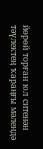йөрөй торған юл ситенән тәүлектең ҡараңғы мәлендә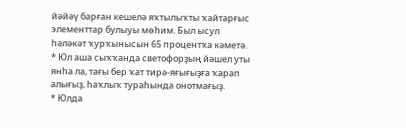йәйәү барған кешелә яҡтылыҡты ҡайтарғыс элементтар булыуы мөһим. Был ысул һәләкәт ҡурҡынысын 65 процентҡа кәметә.
* Юл аша сыҡҡанда светофорҙың йәшел уты янһа ла, тағы бер ҡат тирә-яғығыҙға ҡарап алығыҙ, һаҡлыҡ тураһында онотмағыҙ.
* Юлда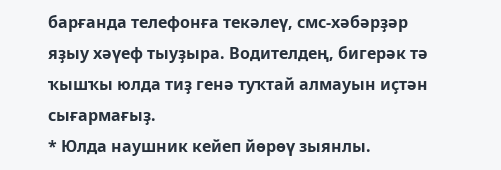барғанда телефонға текәлеү, смс-хәбәрҙәр яҙыу хәүеф тыуҙыра. Водителдең, бигерәк тә ҡышҡы юлда тиҙ генә туҡтай алмауын иҫтән сығармағыҙ.
* Юлда наушник кейеп йөрөү зыянлы.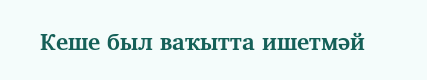Кеше был ваҡытта ишетмәй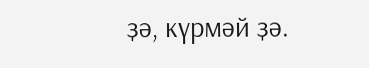ҙә, күрмәй ҙә.